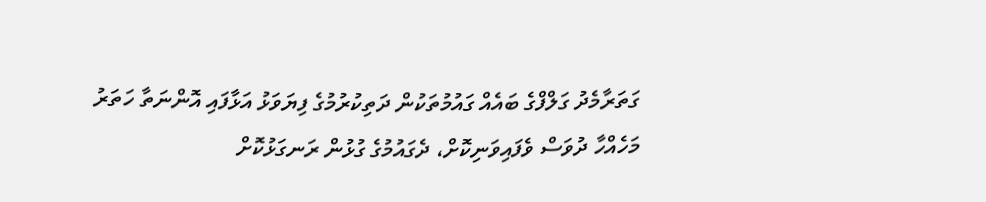ގަތަރާމެދު ގަލްފްގެ ބައެއް ގައުމުތަކުން ދަތިކުރުމުގެ ފިޔަވަޅު އަޅާފައި އޮންނަތާ ހަތަރު މަހެއްހާ ދުވަސް ވެފައިވަނިކޮށް، ދެގައުމުގެ ގުޅުން ރަނގަޅުކޮށް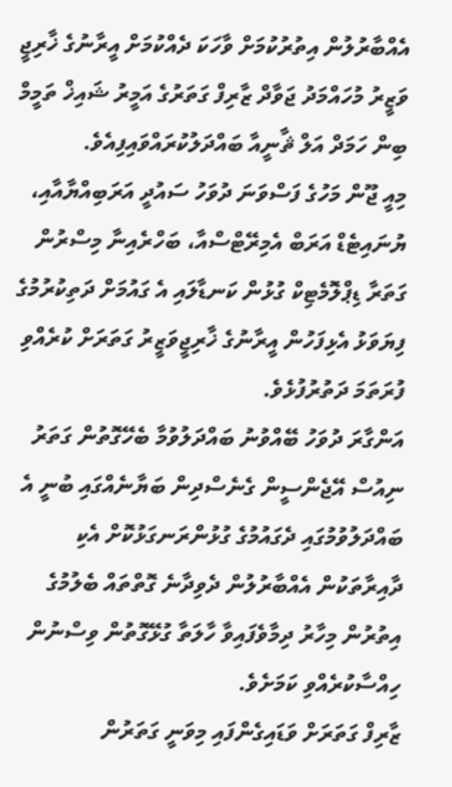އެއްބާރުލުން އިތުރުކުމަށް ވާހަކަ ދެއްކުމަށް އީރާނުގެ ޚާރިޖީ ވަޒީރު މުހައްމަދު ޖަވާދް ޒާރިފް ގަތަރުގެ އަމީރު ޝައިޚް ތަމީމް ބިން ހަމަދް އަލް ޘާނީއާ ބައްދަލުކުރައްވައިފިއެވެ.
މިއީ ޖޫން މަހުގެ ފަސްވަނަ ދުވަހު ސައުދީ އަރަބިއްޔާއާއި، ޔުނައިޓެޑް އަރަބް އެމިރޭޓްސްއާ، ބަހްރެއިނާ މިސްރުން ގަތަރާ ޑިޕްލޮމެޓިކް ގުޅުން ކަނޑާލައި އެ ގައުމަށް ދަތިކުރުމުގެ ފިޔަވަޅު އެޅިފަހުން އީރާނުގެ ޚާރިޖީވަޒީރު ގަތަރަށް ކުރެއްވި ފުރަތަމަ ދަތުރުފުޅެވެ.
އަންގާރަ ދުވަހު ބޭއްވުނު ބައްދަލުވުމާ ބެހޭގޮތުން ގަތަރު ނިއުސް އޭޖެންސީން ގެނެސްދިން ބަޔާނެއްގައި ބުނީ އެ ބައްދަލުވުމުގައި ދެގައުމުގެ ގުޅުންރަނގަޅުކޮށް އެކި ދާއިރާތަކުން އެއްބާރުލުން ދެވިދާނެ ގޮތްތައް ބެލުމުގެ އިތުރުން މިހާރު ދިމާވެފައިވާ ހާލަތާ ގުޅޭގޮތުން ވިސްނުން ހިއްސާކުރެއްވި ކަމަށެވެ.
ޒާރިފް ގަތަރަށް ވަޑައިގެންފައި މިވަނީ ގަތަރުން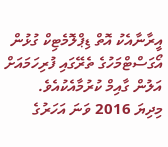އީރާނާއެކު އޮތް ޑިޕްލޮމެޓިކް ގުޅުން އޯގަސްޓްމަހުގެ ތެރޭގައި ފުރިހަމައަށް އަލުން ގާއިމް ކުރުމާއެކުއެވެ.
މިދިޔަ 2016 ވަނަ އަހަރުގެ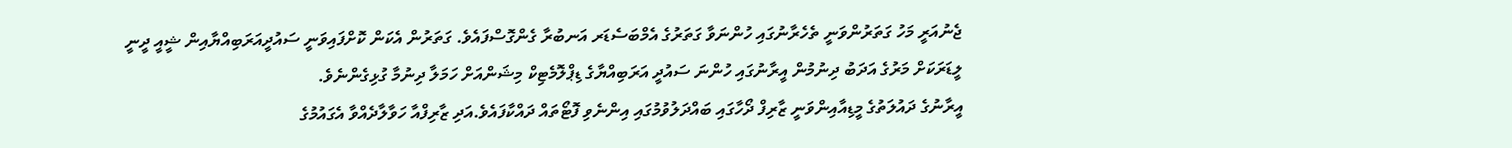ޖެނުއަރީ މަހު ގަތަރުންވަނީ ތެހެރާނުގައި ހުންނަވާ ގަތަރުގެ އެމްބަސެޑަރ އަނބުރާ ގެންގޮސްފައެވެ. ގަތަރުން އެކަން ކޮށްފައިވަނީ ސައުދީއަރަބިއްޔާއިން ޝީއީ ދީނީ ލީޑަރަކަށް މަރުގެ އަދަބު ދިނުމުން އީރާނުގައި ހުންނަ ސައުދީ އަރަބިއްޔާގެ ޑިޕްލޮމެޓިކް މިޝަންއަށް ހަމަލާ ދިނުމާ ގުޅިގެންނެވެ.
އީރާނުގެ ދައުލަތުގެ މީޑިއާއިންވަނީ ޒާރިފް ދޯހާގައި ބައްދަލުވުމުގައި އިންނެވި ފޮޓޯތައް ދައްކާފައެވެ.އަދި ޒާރިފްއާ ހަވާލާދެއްވާ އެގައުމުގެ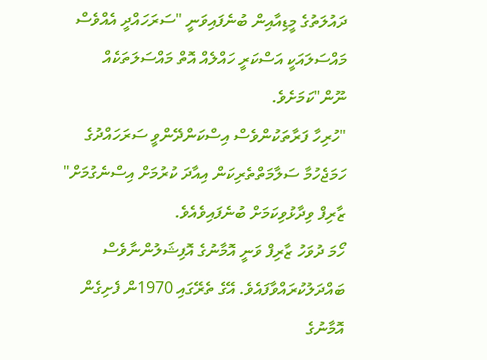ދައުލަތުގެ މީޑިއާއިން ބުނެފައިވަނީ "ސަރަހައްދީ އެއްވެސް މައްސަލައަކީ އަސްކަރީ ހައްލެއް އޮތް މައްސަލަތަކެއް ނޫން"ކަމަށެވެ.
"ހުރިހާ ފަރާތަކުންވެސް އިސްކަންދޭންވީ ސަރަހައްދުގެ ހަމަޖެހުމާ ސަލާމަތްތެރިކަން އިއާދަ ކުރުމަށް އިސްނެގުމަށް" ޒާރިފް ވިދާޅުވިކަމަށް ބުނެފައިވެއެވެ.
ހޯމަ ދުވަހު ޒާރިފް ވަނީ އޮމާނުގެ އޮފިޝަލުންނާވެސް ބައްދަލުކުރައްވާފައެވެ. އޭގެ ތެރޭގައި 1970ން ފެށިގެން އޮމާނުގެ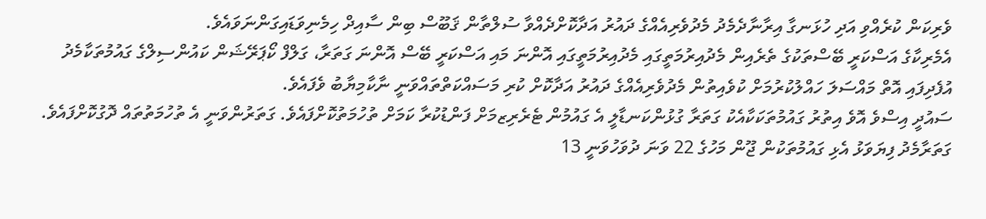ވެރިކަން ކުރެއްވި އަދި ހުޅަނގާ އިރާނާދެމެދު މެދުވެރިއެއްގެ ދައުރު އަދާކޮށްދެއްވާ ސުލްތާން ޤަބޫސް ބިން ސާއިދް ހިމެނިވަޑައިގަންނަވައެވެ.
އެމެރިކާގެ އަސްކަރީ ބޭސްތަކުގެ ތެރެއިން މެދުއިރުމަތީގައި މެދުއިރުމަތީގައި އޮންނަ މައި އަސްކަރީ ބޭސް އޮންނަ ގަތަރާ، ގަލްފް ކޯޕަރޭޝަން ކައުންސިލްގެ ގައުމުތަކާމެދު އުފެދިފައި އޮތް މައްސަލަ ހައްލުކުރުމަށް ކުވެއިތުން މެދުވެރިއެއްގެ ދައުރު އަދާކޮށް ކުރި މަސައްކަތްތައްވަނީ ނާކާމިޔާބު ވެފައެވެ.
ސައުދީ އިސްވެ އޮވެ އިތުރު ގައުމުތަކަކާއެކު ގަތަރާ ގުޅުންކަނޑާލީ އެ ގައުމުން ޓެރެރިޒމަށް ފަންޑުކުރާ ކަމަށް ތުހުމަތުކޮށްފައެވެ. ގަތަރުންވަނީ އެ ތުހުމަތުތައް ދޮގުކޮށްފައެވެ.
ގަތަރާމެދު ފިޔަވަޅު އެޅި ގައުމުތަކުން ޖޫން މަހުގެ 22 ވަނަ ދުވަހުވަނީ 13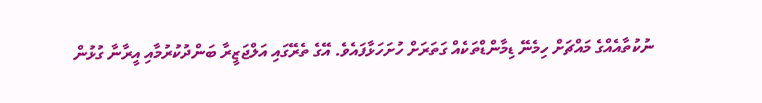ނުކުތާއެއްގެ މައްޗަށް ހިމެނޭ ޑިމާންޑްތަކެއް ގަތަރަށް ހުށަހަޅާފައެވެ. އޭގެ ތެރޭގައި އަލްޖަޒީރާ ބަންދުކުރުމާއި އީރާނާ ގުޅުން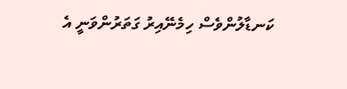ކަނޑާލުންވެސް ހިމެނޭއިރު ގަތަރުންވަނީ އެ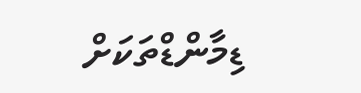ޑިމާންޑްތަކަށް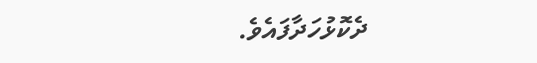ދެކޮޅުހަދާފައެވެ.